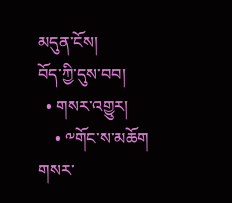མདུན་ངོས།
བོད་ཀྱི་དུས་བབ།
  • གསར་འགྱུར།
    • ༸གོང་ས་མཆོག གསར་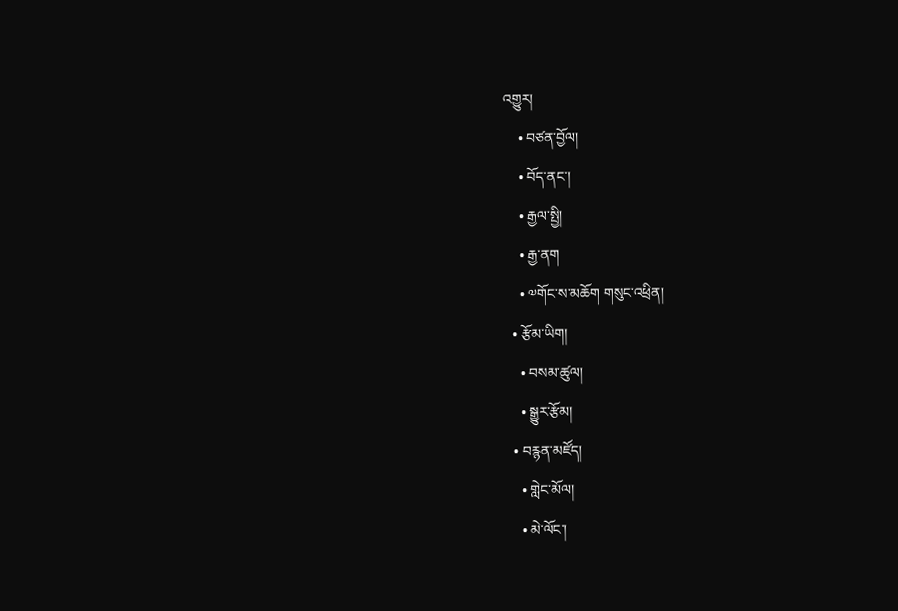འགྱུར།
    • བཙན་བྱོལ།
    • བོད་ནང་།
    • རྒྱལ་སྤྱི།
    • རྒྱ་ནག
    • ༧གོང་ས་མཆོག གསུང་འཕྲིན།
  • རྩོམ་ཡིག།
    • བསམ་ཚུལ།
    • སྒྱུར་རྩོམ།
  • བརྙན་མཛོད།
    • གླེང་མོལ།
    • མེ་ལོང་།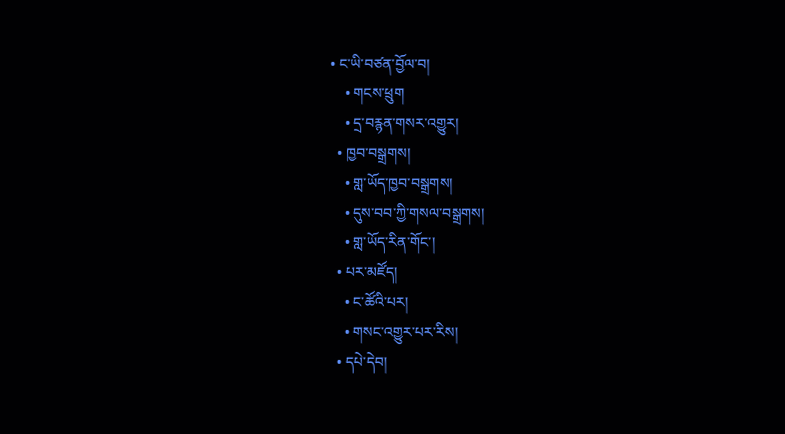• ང་ཡི་བཙན་བྱོལ་བ།
    • གངས་ཕྲུག
    • དྲ་བརྙན་གསར་འགྱུར།
  • ཁྱབ་བསྒྲགས།
    • གླ་ཡོད་ཁྱབ་བསྒྲགས།
    • དུས་བབ་ཀྱི་གསལ་བསྒྲགས།
    • གླ་ཡོད་རིན་གོང་།
  • པར་མཛོད།
    • ང་ཚོའི་པར།
    • གསང་འགྱུར་པར་རིས།
  • དཔེ་དེབ།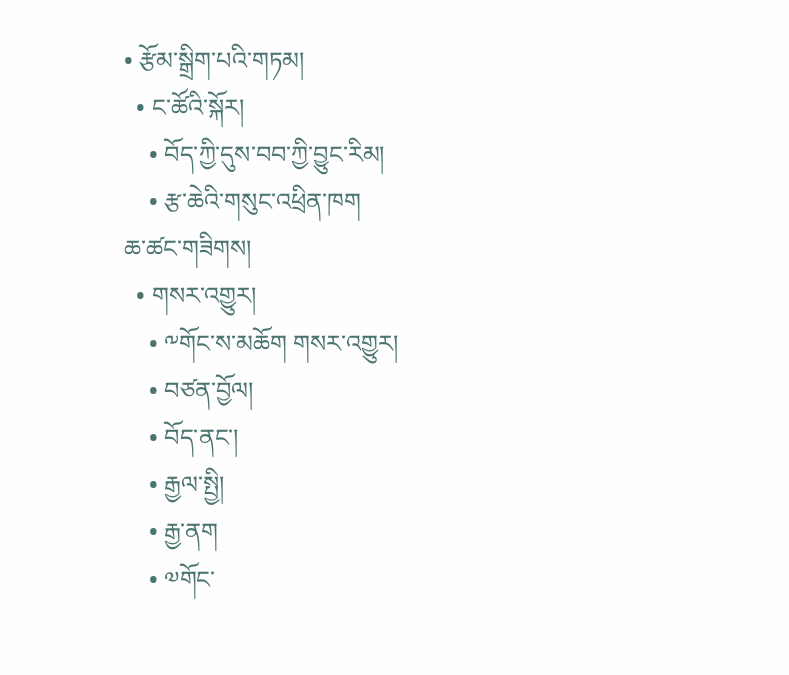• རྩོམ་སྒྲིག་པའི་གཏམ།
  • ང་ཚོའི་སྐོར།
    • བོད་ཀྱི་དུས་བབ་ཀྱི་བྱུང་རིམ།
    • རྩ་ཆེའི་གསུང་འཕྲིན་ཁག
ཆ་ཚང་གཟིགས།
  • གསར་འགྱུར།
    • ༸གོང་ས་མཆོག གསར་འགྱུར།
    • བཙན་བྱོལ།
    • བོད་ནང་།
    • རྒྱལ་སྤྱི།
    • རྒྱ་ནག
    • ༧གོང་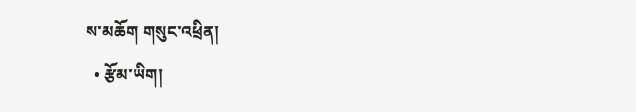ས་མཆོག གསུང་འཕྲིན།
  • རྩོམ་ཡིག།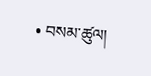• བསམ་ཚུལ།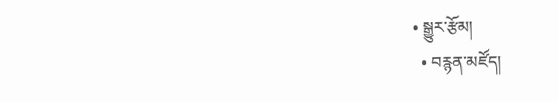• སྒྱུར་རྩོམ།
  • བརྙན་མཛོད།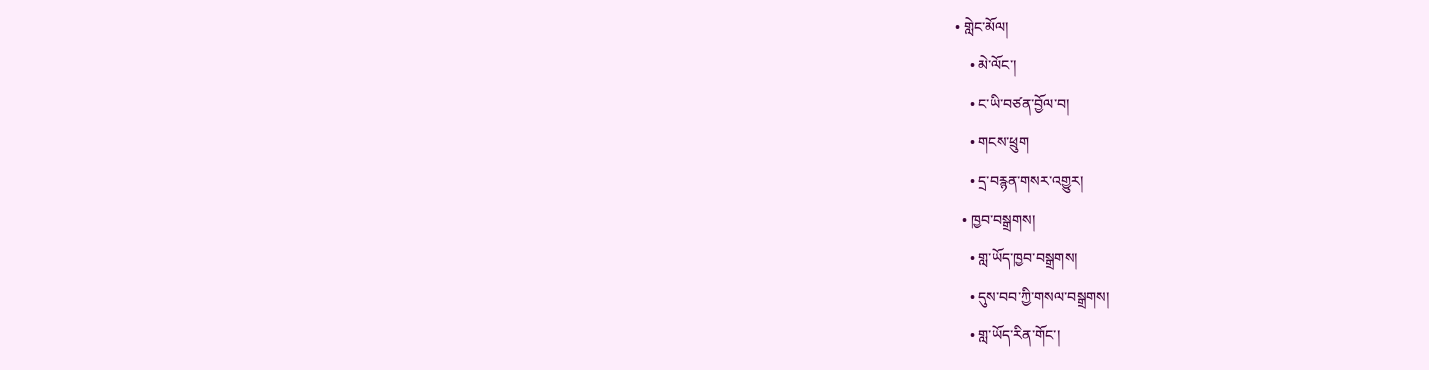• གླེང་མོལ།
    • མེ་ལོང་།
    • ང་ཡི་བཙན་བྱོལ་བ།
    • གངས་ཕྲུག
    • དྲ་བརྙན་གསར་འགྱུར།
  • ཁྱབ་བསྒྲགས།
    • གླ་ཡོད་ཁྱབ་བསྒྲགས།
    • དུས་བབ་ཀྱི་གསལ་བསྒྲགས།
    • གླ་ཡོད་རིན་གོང་།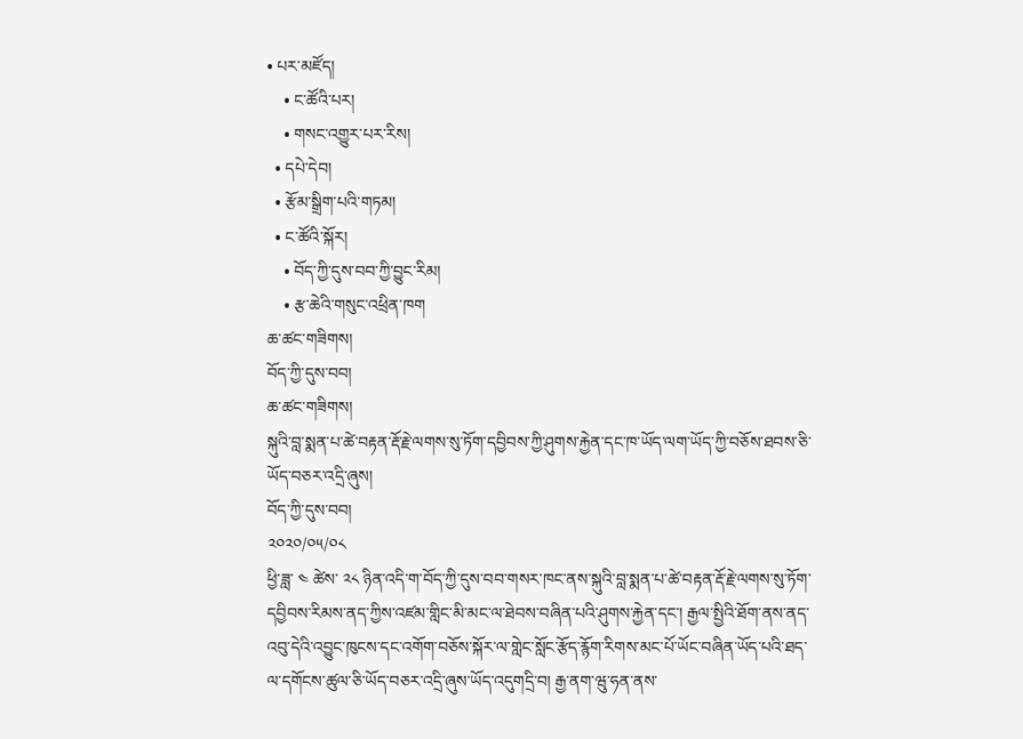• པར་མཛོད།
    • ང་ཚོའི་པར།
    • གསང་འགྱུར་པར་རིས།
  • དཔེ་དེབ།
  • རྩོམ་སྒྲིག་པའི་གཏམ།
  • ང་ཚོའི་སྐོར།
    • བོད་ཀྱི་དུས་བབ་ཀྱི་བྱུང་རིམ།
    • རྩ་ཆེའི་གསུང་འཕྲིན་ཁག
ཆ་ཚང་གཟིགས།
བོད་ཀྱི་དུས་བབ།
ཆ་ཚང་གཟིགས།
སྐུའི་བླ་སྨན་པ་ཚེ་བརྟན་རྡོ་རྗེ་ལགས་སུ་ཏོག་དབྱིབས་ཀྱི་ཤུགས་རྐྱེན་དང་ཁ་ཡོད་ལག་ཡོད་ཀྱི་བཅོས་ཐབས་ཅི་ཡོད་བཅར་འདྲི་ཞུས།
བོད་ཀྱི་དུས་བབ།
༢༠༢༠/༠༥/༠༨
ཕྱི་ཟླ་ ༤ ཚེས་ ༢༨ ཉིན་འདི་ག་བོད་ཀྱི་དུས་བབ་གསར་ཁང་ནས་སྐུའི་བླ་སྨན་པ་ཚེ་བརྟན་རྡོ་རྗེ་ལགས་སུ་ཏོག་དབྱིབས་རིམས་ནད་ཀྱིས་འཛམ་གླིང་མི་མང་ལ་ཐེབས་བཞིན་པའི་ཤུགས་རྐྱེན་དང་། རྒྱལ་སྤྱིའི་ཐོག་ནས་ནད་འབུ་དེའི་འབྱུང་ཁུངས་དང་འགོག་བཅོས་སྐོར་ལ་གླེང་སློང་རྩོད་རྙོག་རིགས་མང་པོ་ཡོང་བཞིན་ཡོད་པའི་ཐད་ལ་དགོངས་ཚུལ་ཅི་ཡོད་བཅར་འདྲི་ཞུས་ཡོད་འདུགདྲི་བ། རྒྱ་ནག་ཝུ་ཧན་ནས་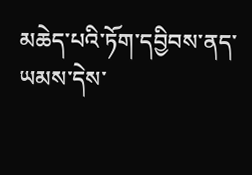མཆེད་པའི་ཏོག་དབྱིབས་ནད་ཡམས་དེས་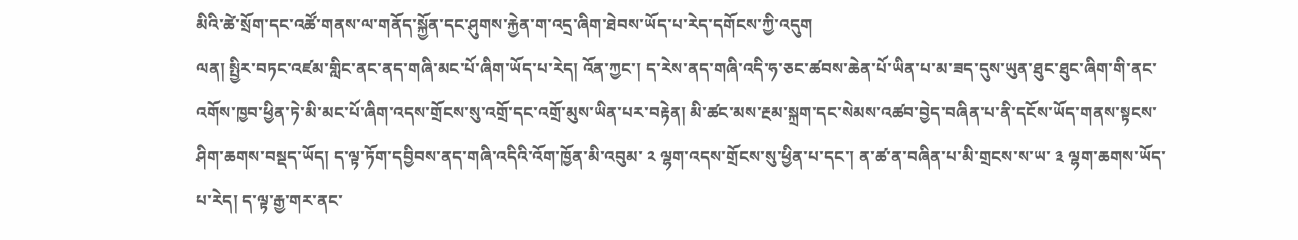མིའི་ཚེ་སྲོག་དང་འཚོ་གནས་ལ་གནོད་སྐྱོན་དང་ཤུགས་རྐྱེན་ག་འདྲ་ཞིག་ཐེབས་ཡོད་པ་རེད་དགོངས་ཀྱི་འདུག
ལན། སྤྱིར་བཏང་འཛམ་གླིང་ནང་ནད་གཞི་མང་པོ་ཞིག་ཡོད་པ་རེད། འོན་ཀྱང་། ད་རེས་ནད་གཞི་འདི་ཧ་ཅང་ཚབས་ཆེན་པོ་ཡིན་པ་མ་ཟད་དུས་ཡུན་ཐུང་ཐུང་ཞིག་གི་ནང་འགོས་ཁྱབ་ཕྱིན་ཏེ་མི་མང་པོ་ཞིག་འདས་གྲོངས་སུ་འགྲོ་དང་འགྲོ་མུས་ཡིན་པར་བརྟེན། མི་ཚང་མས་རྔམ་སྐྲག་དང་སེམས་འཚབ་བྱེད་བཞིན་པ་ནི་དངོས་ཡོད་གནས་སྟངས་ཤིག་ཆགས་བསྡད་ཡོད། ད་ལྟ་ཏོག་དབྱིབས་ནད་གཞི་འདིའི་འོག་ཁྱོན་མི་འབུམ་ ༢ ལྷག་འདས་གྲོངས་སུ་ཕྱིན་པ་དང་། ན་ཚ་ན་བཞིན་པ་མི་གྲངས་ས་ཡ་ ༣ ལྷག་ཆགས་ཡོད་པ་རེད། ད་ལྟ་རྒྱ་གར་ནང་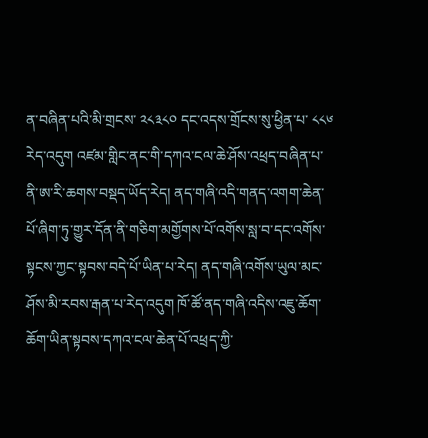ན་བཞིན་པའི་མི་གྲངས་ ༢༨༣༨༠ དང་འདས་གྲོངས་སུ་ཕྱིན་པ་ ༨༨༦ རེད་འདུག འཛམ་གླིང་ནང་གི་དཀའ་ངལ་ཆེ་ཤོས་འཕྲད་བཞིན་པ་ནི་ཨ་རི་ཆགས་བསྡད་ཡོད་རེད། ནད་གཞི་འདི་གནད་འགག་ཆེན་པོ་ཞིག་ཏུ་གྱུར་དོན་ནི་གཅིག་མགྱོགས་པོ་འགོས་སླ་བ་དང་འགོས་སྟངས་ཀྱང་སྟབས་བདེ་པོ་ཡིན་པ་རེད། ནད་གཞི་འགོས་ཡུལ་མང་ཤོས་མི་རབས་རྒན་པ་རེད་འདུག ཁོ་ཚོ་ནད་གཞི་འདིས་འཇུ་ཆོག་ཆོག་ཡིན་སྟབས་དཀའ་ངལ་ཆེན་པོ་འཕྲད་ཀྱི་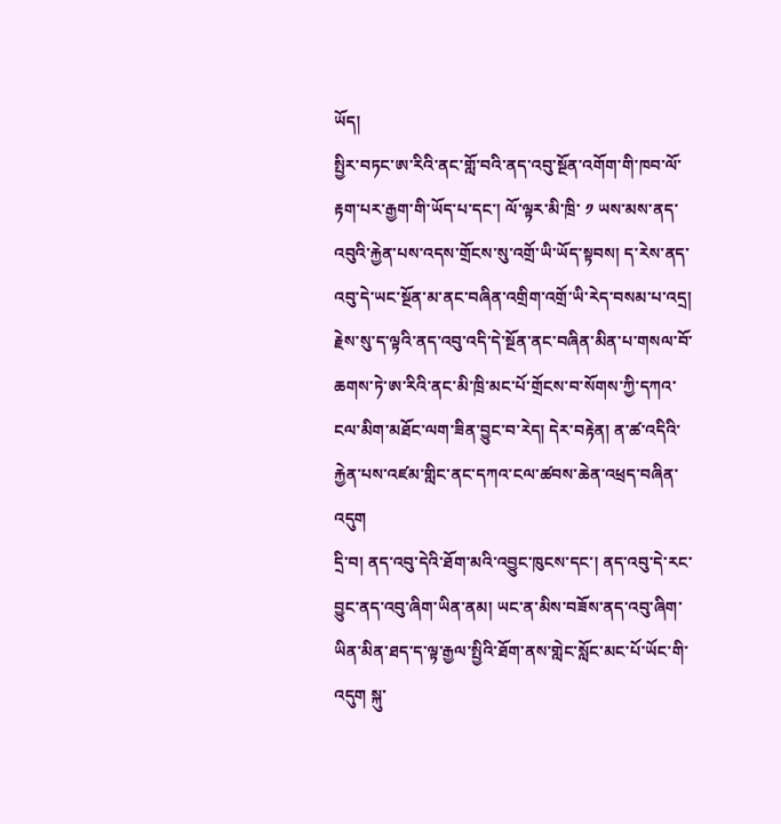ཡོད།
སྤྱིར་བཏང་ཨ་རིའི་ནང་གློ་བའི་ནད་འབུ་སྔོན་འགོག་གི་ཁབ་ལོ་རྟག་པར་རྒྱག་གི་ཡོད་པ་དང་། ལོ་ལྟར་མི་ཁྲི་ ༡ ཡས་མས་ནད་འབུའི་རྐྱེན་པས་འདས་གྲོངས་སུ་འགྲོ་ཡི་ཡོད་སྟབས། ད་རེས་ནད་འབུ་དེ་ཡང་སྔོན་མ་ནང་བཞིན་འགྲིག་འགྲོ་ཡི་རེད་བསམ་པ་འདྲ། རྗེས་སུ་ད་ལྟའི་ནད་འབུ་འདི་དེ་སྔོན་ནང་བཞིན་མིན་པ་གསལ་བོ་ཆགས་ཏེ་ཨ་རིའི་ནང་མི་ཁྲི་མང་པོ་གྲོངས་བ་སོགས་ཀྱི་དཀའ་ངལ་མིག་མཐོང་ལག་ཟིན་བྱུང་བ་རེད། དེར་བརྟེན། ན་ཚ་འདིའི་རྐྱེན་པས་འཛམ་གླིང་ནང་དཀའ་ངལ་ཚབས་ཆེན་འཕྲད་བཞིན་འདུག
དྲི་བ། ནད་འབུ་དེའི་ཐོག་མའི་འབྱུང་ཁུངས་དང་། ནད་འབུ་དེ་རང་བྱུང་ནད་འབུ་ཞིག་ཡིན་ནམ། ཡང་ན་མིས་བཟོས་ནད་འབུ་ཞིག་ཡིན་མིན་ཐད་ད་ལྟ་རྒྱལ་སྤྱིའི་ཐོག་ནས་གླེང་སློང་མང་པོ་ཡོང་གི་འདུག སྐུ་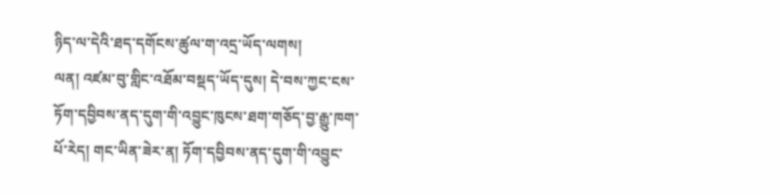ཉིད་ལ་དེའི་ཐད་དགོངས་ཚུལ་ག་འདྲ་ཡོད་ལགས།
ལན། འཛམ་བུ་གླིང་འཐོམ་བསྡད་ཡོད་དུས། དེ་བས་ཀྱང་ངས་ཏོག་དབྱིབས་ནད་དུག་གི་འབྱུང་ཁུངས་ཐག་གཅོད་བྱ་རྒྱུ་ཁག་པོ་རེད། གང་ཡིན་ཟེར་ན། ཏོག་དབྱིབས་ནད་དུག་གི་འབྱུང་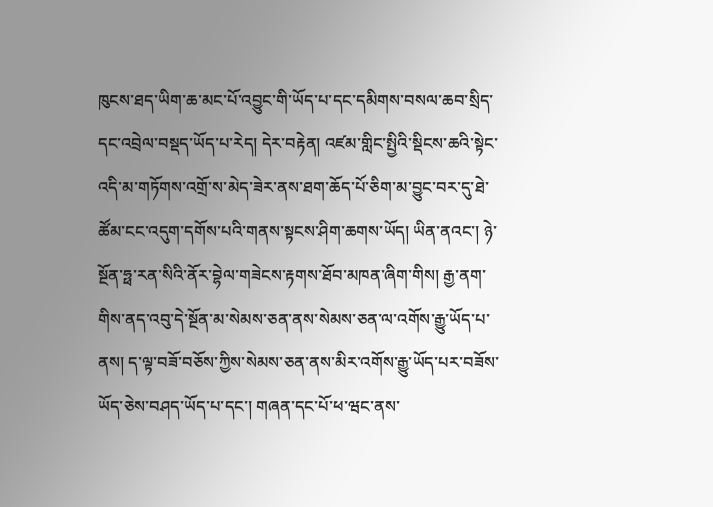ཁུངས་ཐད་ཡིག་ཆ་མང་པོ་འབྱུང་གི་ཡོད་པ་དང་དམིགས་བསལ་ཆབ་སྲིད་དང་འབྲེལ་བསྡད་ཡོད་པ་རེད། དེར་བརྟེན། འཛམ་གླིང་སྤྱིའི་སྡིངས་ཆའི་སྟེང་འདི་མ་གཏོགས་འགྲོ་ས་མེད་ཟེར་ནས་ཐག་ཆོད་པོ་ཅིག་མ་བྱུང་བར་དུ་ཐེ་ཚོམ་ངང་འདུག་དགོས་པའི་གནས་སྟངས་ཤིག་ཆགས་ཡོད། ཡིན་ནའང་། ཉེ་སྔོན་ཧྥ་རན་སིའི་ནོར་བྷེལ་གཟེངས་རྟགས་ཐོབ་མཁན་ཞིག་གིས། རྒྱ་ནག་གིས་ནད་འབུ་དེ་སྔོན་མ་སེམས་ཅན་ནས་སེམས་ཅན་ལ་འགོས་རྒྱུ་ཡོད་པ་ནས། ད་ལྟ་བཟོ་བཅོས་ཀྱིས་སེམས་ཅན་ནས་མིར་འགོས་རྒྱུ་ཡོད་པར་བཟོས་ཡོད་ཅེས་བཤད་ཡོད་པ་དང་། གཞན་དང་པོ་ཕ་ཝང་ནས་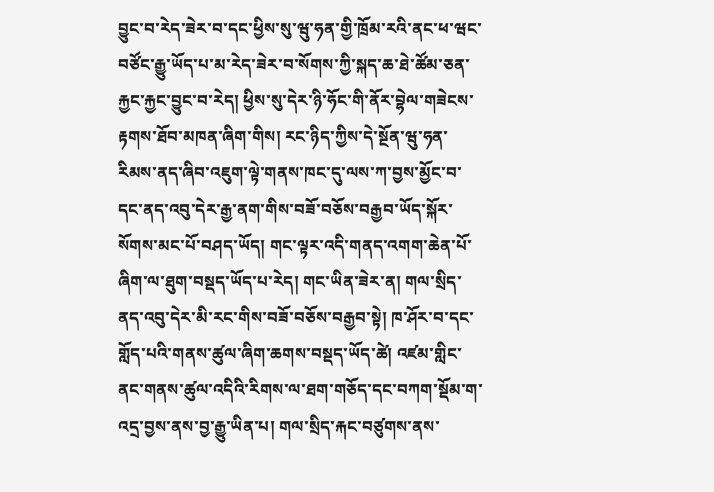བྱུང་བ་རེད་ཟེར་བ་དང་ཕྱིས་སུ་ཝུ་ཧན་གྱི་ཁྲོམ་རའི་ནང་ཕ་ཝང་བཙོང་རྒྱུ་ཡོད་པ་མ་རེད་ཟེར་བ་སོགས་ཀྱི་སྐད་ཆ་ཐེ་ཚོམ་ཅན་རྐྱང་རྐྱང་བྱུང་བ་རེད། ཕྱིས་སུ་དེར་ཉི་ཧོང་གི་ནོར་བྷེལ་གཟེངས་རྟགས་ཐོབ་མཁན་ཞིག་གིས། རང་ཉིད་ཀྱིས་དེ་སྔོན་ཝུ་ཧན་རིམས་ནད་ཞིབ་འཇུག་ལྟེ་གནས་ཁང་དུ་ལས་ཀ་བྱས་མྱོང་བ་དང་ནད་འབུ་དེར་རྒྱ་ནག་གིས་བཟོ་བཅོས་བརྒྱབ་ཡོད་སྐོར་སོགས་མང་པོ་བཤད་ཡོད། གང་ལྟར་འདི་གནད་འགག་ཆེན་པོ་ཞིག་ལ་ཐུག་བསྡད་ཡོད་པ་རེད། གང་ཡིན་ཟེར་ན། གལ་སྲིད་ནད་འབུ་དེར་མི་རང་གིས་བཟོ་བཅོས་བརྒྱབ་སྟེ། ཁ་ཤོར་བ་དང་གློད་པའི་གནས་ཚུལ་ཞིག་ཆགས་བསྡད་ཡོད་ཚེ། འཛམ་གླིང་ནང་གནས་ཚུལ་འདིའི་རིགས་ལ་ཐག་གཅོད་དང་བཀག་སྡོམ་ག་འདྲ་བྱས་ནས་བྱ་རྒྱུ་ཡིན་པ། གལ་སྲིད་རྐང་བཙུགས་ནས་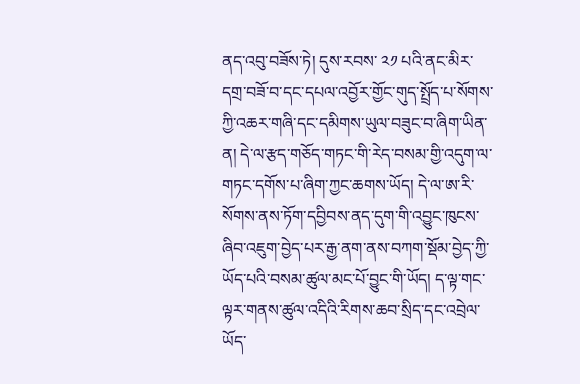ནད་འབུ་བཟོས་ཏེ། དུས་རབས་ ༢༡ པའི་ནང་མིར་དགྲ་བཟོ་བ་དང་དཔལ་འབྱོར་གྱོང་གུད་སྤྲོད་པ་སོགས་ཀྱི་འཆར་གཞི་དང་དམིགས་ཡུལ་བཟུང་བ་ཞིག་ཡིན་ན། དེ་ལ་རྩད་གཅོད་གཏང་གི་རེད་བསམ་གྱི་འདུག་ལ་གཏང་དགོས་པ་ཞིག་ཀྱང་ཆགས་ཡོད། དེ་ལ་ཨ་རི་སོགས་ནས་ཏོག་དབྱིབས་ནད་དུག་གི་འབྱུང་ཁུངས་ཞིབ་འཇུག་བྱེད་པར་རྒྱ་ནག་ནས་བཀག་སྡོམ་བྱེད་ཀྱི་ཡོད་པའི་བསམ་ཚུལ་མང་པོ་བྱུང་གི་ཡོད། ད་ལྟ་གང་ལྟར་གནས་ཚུལ་འདིའི་རིགས་ཆབ་སྲིད་དང་འབྲེལ་ཡོད་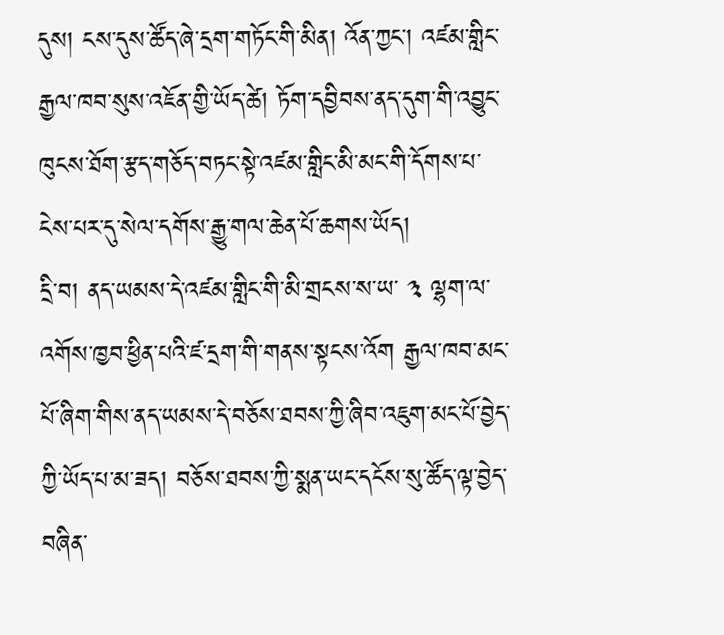དུས། ངས་དུས་ཚོད་ཞེ་དྲག་གཏོང་གི་མིན། འོན་ཀྱང་། འཛམ་གླིང་རྒྱལ་ཁབ་སུས་འཇོན་གྱི་ཡོད་ཚེ། ཏོག་དབྱིབས་ནད་དུག་གི་འབྱུང་ཁུངས་ཐོག་རྩད་གཅོད་བཏང་སྟེ་འཛམ་གླིང་མི་མང་གི་དོགས་པ་ངེས་པར་དུ་སེལ་དགོས་རྒྱུ་གལ་ཆེན་པོ་ཆགས་ཡོད།
དྲི་བ། ནད་ཡམས་དེ་འཛམ་གླིང་གི་མི་གྲངས་ས་ཡ་ ༣ ལྷག་ལ་འགོས་ཁྱབ་ཕྱིན་པའི་ཛ་དྲག་གི་གནས་སྟངས་འོག རྒྱལ་ཁབ་མང་པོ་ཞིག་གིས་ནད་ཡམས་དེ་བཅོས་ཐབས་ཀྱི་ཞིབ་འཇུག་མང་པོ་བྱེད་ཀྱི་ཡོད་པ་མ་ཟད། བཅོས་ཐབས་ཀྱི་སྨན་ཡང་དངོས་སུ་ཚོད་ལྟ་བྱེད་བཞིན་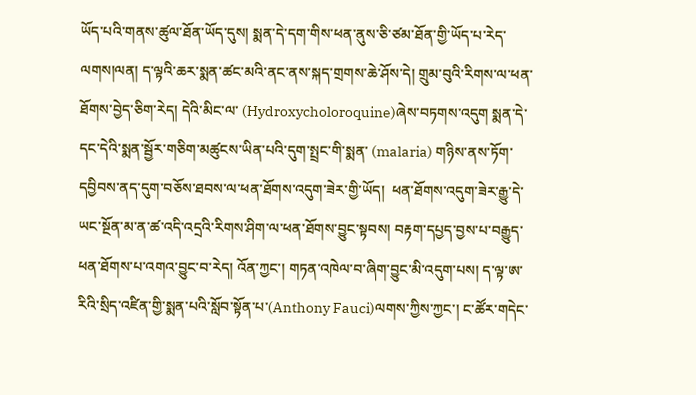ཡོད་པའི་གནས་ཚུལ་ཐོན་ཡོད་དུས། སྨན་དེ་དག་གིས་ཕན་ནུས་ཅི་ཙམ་ཐོན་གྱི་ཡོད་པ་རེད་ལགས།ལན། ད་ལྟའི་ཆར་སྨན་ཚང་མའི་ནང་ནས་སྐད་གྲགས་ཆེ་ཤོས་དེ། གྲུམ་བུའི་རིགས་ལ་ཕན་ཐོགས་བྱེད་ཅིག་རེད། དེའི་མིང་ལ་ (Hydroxycholoroquine)ཞེས་བཏགས་འདུག སྨན་དེ་དང་དེའི་སྨན་སྦྱོར་གཅིག་མཚུངས་ཡིན་པའི་དུག་སྤྲང་གི་སྨན་ (malaria) གཉིས་ནས་ཏོག་དབྱིབས་ནད་དུག་བཅོས་ཐབས་ལ་ཕན་ཐོགས་འདུག་ཟེར་གྱི་ཡོད།  ཕན་ཐོགས་འདུག་ཟེར་རྒྱུ་དེ་ཡང་སྔོན་མ་ན་ཚ་འདི་འདྲའི་རིགས་ཤིག་ལ་ཕན་ཐོགས་བྱུང་སྟབས། བརྟག་དཔྱད་བྱས་པ་བརྒྱུད་ཕན་ཐོགས་པ་འགའ་བྱུང་བ་རེད། འོན་ཀྱང་། གཏན་འཁེལ་བ་ཞིག་བྱུང་མི་འདུག་པས། ད་ལྟ་ཨ་རིའི་སྲིད་འཛིན་གྱི་སྨན་པའི་སློབ་སྟོན་པ་(Anthony Fauci)ལགས་ཀྱིས་ཀྱང་། ང་ཚོར་གདེང་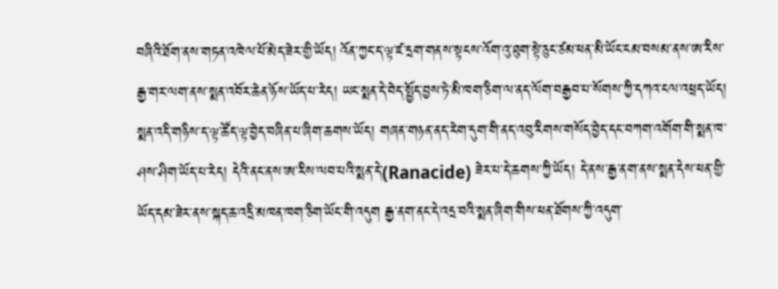བཞིའི་ཐོག་ནས་གཏན་འཁེལ་པོ་མེད་ཟེར་གྱི་ཡོད། འོན་ཀྱང་ད་ལྟ་ཛ་དྲག་གནས་སྟངས་འོག་འུ་ཐུག་སྟེ་ཅུང་ཙམ་ཕན་མི་ཡོང་ངམ་བསམ་ནས་ཨ་རིས་རྒྱ་གར་ལག་ནས་སྨན་འབོར་ཆེན་ཉོས་ཡོད་པ་རེད། ཡང་སྨན་དེ་བེད་སྤྱོད་བྱས་ཏེ་མི་ཁག་ཅིག་ལ་ནད་ལོག་བརྒྱབ་པ་སོགས་ཀྱི་དཀའ་ངལ་འཕྲད་ཡོད། སྨན་འདི་གཉིས་ད་ལྟ་ཚོད་ལྟ་བྱེད་བཞིན་པ་ཞིག་ཆགས་ཡོད། གཞན་གཉན་ནད་རེག་དུག་གི་ནད་འབུ་རིགས་གསོད་བྱེད་དང་བཀག་འགོག་གི་སྨན་ཁ་ཤས་ཤིག་ཡོད་པ་རེད། དེའི་ནང་ནས་ཨ་རིས་ལབ་པའི་སྨན་དེ་(Ranacide) ཟེར་པ་དེ་ཆགས་ཀྱི་ཡོད། དེ་ནས་རྒྱ་ནག་ནས་སྨན་དེས་ཕན་གྱི་ཡོད་དམ་ཟེར་ནས་སྐད་ཆ་འདྲི་མཁན་ཁག་ཅིག་ཡོང་གི་འདུག རྒྱ་ནག་ནང་དེ་འདྲ་བའི་སྨན་ཞིག་གིས་ཕན་ཐོགས་ཀྱི་འདུག་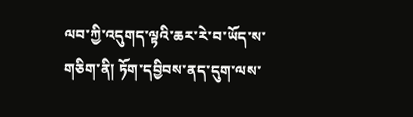ལབ་ཀྱི་འདུགད་ལྟའི་ཆར་རེ་བ་ཡོད་ས་གཅིག་ནི། ཏོག་དབྱིབས་ནད་དུག་ལས་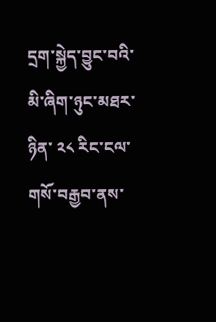དྲག་སྐྱེད་བྱུང་བའི་མི་ཞིག་ཉུང་མཐར་ཉིན་ ༢༨ རིང་ངལ་གསོ་བརྒྱབ་ནས་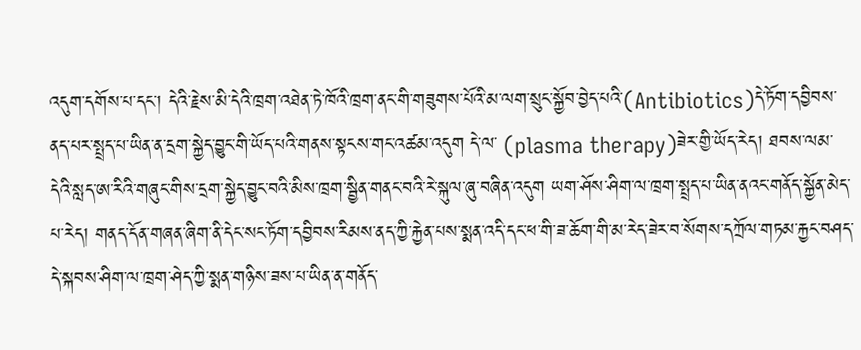འདུག་དགོས་པ་དང་། དེའི་རྗེས་མི་དེའི་ཁྲག་འཐེན་ཏེ་ཁོའི་ཁྲག་ནང་གི་གཟུགས་པོའི་མ་ལག་སྲུང་སྐྱོབ་བྱེད་པའི་(Antibiotics)དེ་ཏོག་དབྱིབས་ནད་པར་སྤྲད་པ་ཡིན་ན་དྲག་སྐྱེད་བྱུང་གི་ཡོད་པའི་གནས་སྟངས་གང་འཚམ་འདུག དེ་ལ་ (plasma therapy)ཟེར་གྱི་ཡོད་རེད། ཐབས་ལམ་དེའི་སླད་ཨ་རིའི་གཞུང་གིས་དྲག་སྐྱེད་བྱུང་བའི་མིས་ཁྲག་སྦྱིན་གནང་བའི་རེ་སྐུལ་ཞུ་བཞིན་འདུག ཡག་ཤོས་ཤིག་ལ་ཁྲག་སྤྲད་པ་ཡིན་ནའང་གནོད་སྐྱོན་མེད་པ་རེད། གནད་དོན་གཞན་ཞིག་ནི་དེང་སང་ཏོག་དབྱིབས་རིམས་ནད་ཀྱི་རྐྱེན་པས་སྨན་འདི་དང་ཕ་གི་ཟ་ཆོག་གི་མ་རེད་ཟེར་བ་སོགས་དཀྲོལ་གཏམ་རྐྱང་བཤད་དེ་སྐབས་ཤིག་ལ་ཁྲག་ཤེད་ཀྱི་སྨན་གཉིས་ཟས་པ་ཡིན་ན་གནོད་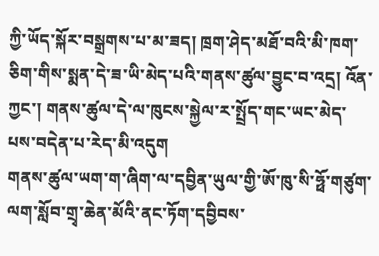ཀྱི་ཡོད་སྐོར་བསྒྲགས་པ་མ་ཟད། ཁྲག་ཤེད་མཐོ་བའི་མི་ཁག་ཅིག་གིས་སྨན་དེ་ཟ་ཡི་མེད་པའི་གནས་ཚུལ་བྱུང་བ་འདྲ། འོན་ཀྱང་། གནས་ཚུལ་དེ་ལ་ཁུངས་སྐྱེལ་ར་སྤྲོད་གང་ཡང་མེད་པས་བདེན་པ་རེད་མི་འདུག
གནས་ཚུལ་ཡག་ག་ཞིག་ལ་དབྱིན་ཡུལ་གྱི་ཨོ་ཁུ་སི་ཧྥོ་གཙུག་ལག་སློབ་གྲྭ་ཆེན་མོའི་ནང་ཏོག་དབྱིབས་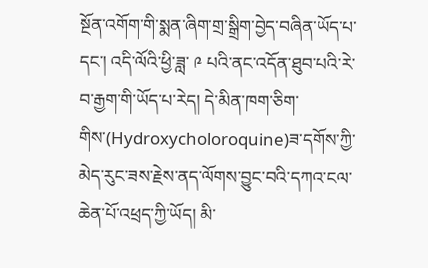སྔོན་འགོག་གི་སྨན་ཞིག་གྲ་སྒྲིག་བྱེད་བཞིན་ཡོད་པ་དང་། འདི་ལོའི་ཕྱི་ཟླ་ ༩ པའི་ནང་འདོན་ཐུབ་པའི་རེ་བ་རྒྱག་གི་ཡོད་པ་རེད། དེ་མིན་ཁག་ཅིག་གིས་(Hydroxycholoroquine)ཟ་དགོས་ཀྱི་མེད་རུང་ཟས་རྗེས་ནད་ལོགས་བྱུང་བའི་དཀའ་ངལ་ཆེན་པོ་འཕྲད་ཀྱི་ཡོད། མི་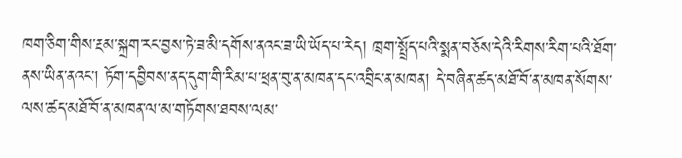ཁག་ཅིག་གིས་རྔམ་སྐྲག་རང་བྱས་ཏེ་ཟ་མི་དགོས་ནའང་ཟ་ཡི་ཡོད་པ་རེད། ཁྲག་སྤྲོད་པའི་སྨན་བཅོས་དེའི་རིགས་རིག་པའི་ཐོག་ནས་ཡིན་ནའང་། ཏོག་དབྱིབས་ནད་དུག་གི་རིམ་པ་ཕྲན་བུ་ན་མཁན་དང་འབྲིང་ན་མཁན། དེ་བཞིན་ཚད་མཐོ་བོ་ན་མཁན་སོགས་ལས་ཚད་མཐོ་བོ་ན་མཁན་ལ་མ་གཏོགས་ཐབས་ལམ་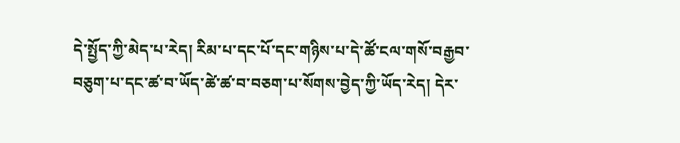དེ་སྤྱོད་ཀྱི་མེད་པ་རེད། རིམ་པ་དང་པོ་དང་གཉིས་པ་དེ་ཚོ་ངལ་གསོ་བརྒྱབ་བཅུག་པ་དང་ཚ་བ་ཡོད་ཚེ་ཚ་བ་བཅག་པ་སོགས་བྱེད་ཀྱི་ཡོད་རེད། དེར་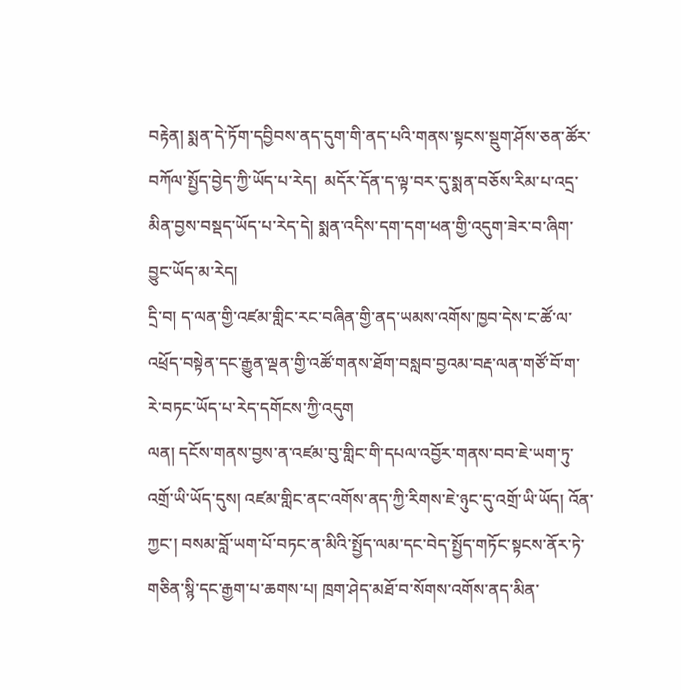བརྟེན། སྨན་དེ་ཏོག་དབྱིབས་ནད་དུག་གི་ནད་པའི་གནས་སྟངས་སྡུག་ཤོས་ཅན་ཚོར་བཀོལ་སྤྱོད་བྱེད་ཀྱི་ཡོད་པ་རེད།  མདོར་དོན་ད་ལྟ་བར་དུ་སྨན་བཅོས་རིམ་པ་འདྲ་མིན་བྱས་བསྡད་ཡོད་པ་རེད་དེ། སྨན་འདིས་དག་དག་ཕན་གྱི་འདུག་ཟེར་བ་ཞིག་བྱུང་ཡོད་མ་རེད།
དྲི་བ། ད་ལན་གྱི་འཛམ་གླིང་རང་བཞིན་གྱི་ནད་ཡམས་འགོས་ཁྱབ་དེས་ང་ཚོ་ལ་འཕྲོད་བསྟེན་དང་རྒྱུན་ལྡན་གྱི་འཚོ་གནས་ཐོག་བསླབ་བྱའམ་བརྡ་ལན་གཙོ་བོ་ག་རེ་བཏང་ཡོད་པ་རེད་དགོངས་ཀྱི་འདུག
ལན། དངོས་གནས་བྱས་ན་འཛམ་བུ་གླིང་གི་དཔལ་འབྱོར་གནས་བབ་ཇེ་ཡག་ཏུ་འགྲོ་ཡི་ཡོད་དུས། འཛམ་གླིང་ནང་འགོས་ནད་ཀྱི་རིགས་ཇེ་ཉུང་དུ་འགྲོ་ཡི་ཡོད། འོན་ཀྱང་། བསམ་བློ་ཡག་པོ་བཏང་ན་མིའི་སྤྱོད་ལམ་དང་བེད་སྤྱོད་གཏོང་སྟངས་ནོར་ཏེ་གཅིན་སྙི་དང་རྒྱག་པ་ཆགས་པ། ཁྲག་ཤེད་མཐོ་བ་སོགས་འགོས་ནད་མིན་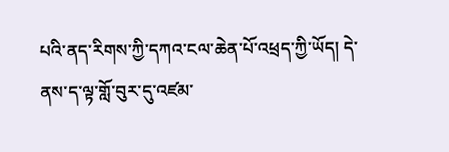པའི་ནད་རིགས་ཀྱི་དཀའ་ངལ་ཆེན་པོ་འཕྲད་ཀྱི་ཡོད། དེ་ནས་ད་ལྟ་གློ་བུར་དུ་འཛམ་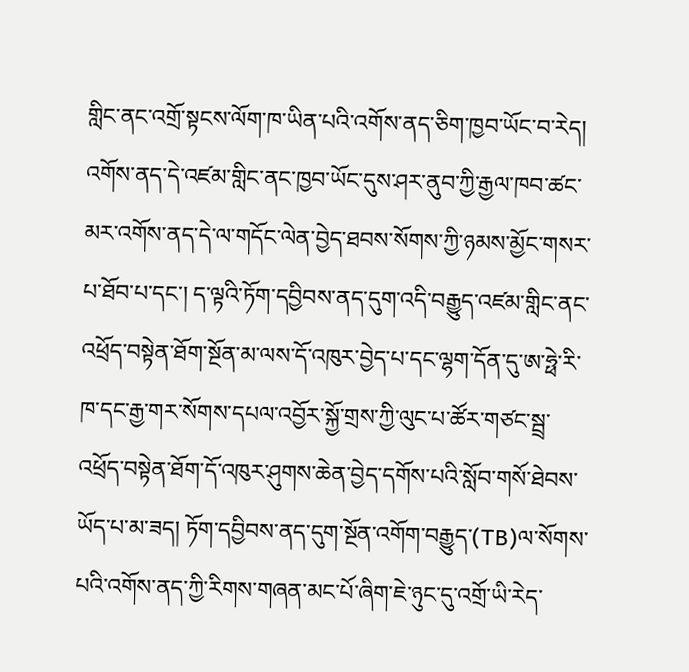གླིང་ནང་འགྲོ་སྟངས་ལོག་ཁ་ཡིན་པའི་འགོས་ནད་ཅིག་ཁྱབ་ཡོང་བ་རེད། འགོས་ནད་དེ་འཛམ་གླིང་ནང་ཁྱབ་ཡོང་དུས་ཤར་ནུབ་ཀྱི་རྒྱལ་ཁབ་ཚང་མར་འགོས་ནད་དེ་ལ་གདོང་ལེན་བྱེད་ཐབས་སོགས་ཀྱི་ཉམས་མྱོང་གསར་པ་ཐོབ་པ་དང་། ད་ལྟའི་ཏོག་དབྱིབས་ནད་དུག་འདི་བརྒྱུད་འཛམ་གླིང་ནང་འཕྲོད་བསྟེན་ཐོག་སྔོན་མ་ལས་དོ་འཁུར་བྱེད་པ་དང་ལྷག་དོན་དུ་ཨ་ཧྥེ་རི་ཁ་དང་རྒྱ་གར་སོགས་དཔལ་འབྱོར་སྐྱོ་གྲས་ཀྱི་ལུང་པ་ཚོར་གཙང་སྦྲ་འཕྲོད་བསྟེན་ཐོག་དོ་འཁུར་ཤུགས་ཆེན་བྱེད་དགོས་པའི་སློབ་གསོ་ཐེབས་ཡོད་པ་མ་ཟད། ཏོག་དབྱིབས་ནད་དུག་སྔོན་འགོག་བརྒྱུད་(TB)ལ་སོགས་པའི་འགོས་ནད་ཀྱི་རིགས་གཞན་མང་པོ་ཞིག་ཇེ་ཉུང་དུ་འགྲོ་ཡི་རེད་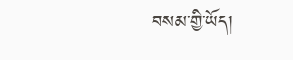བསམ་གྱི་ཡོད།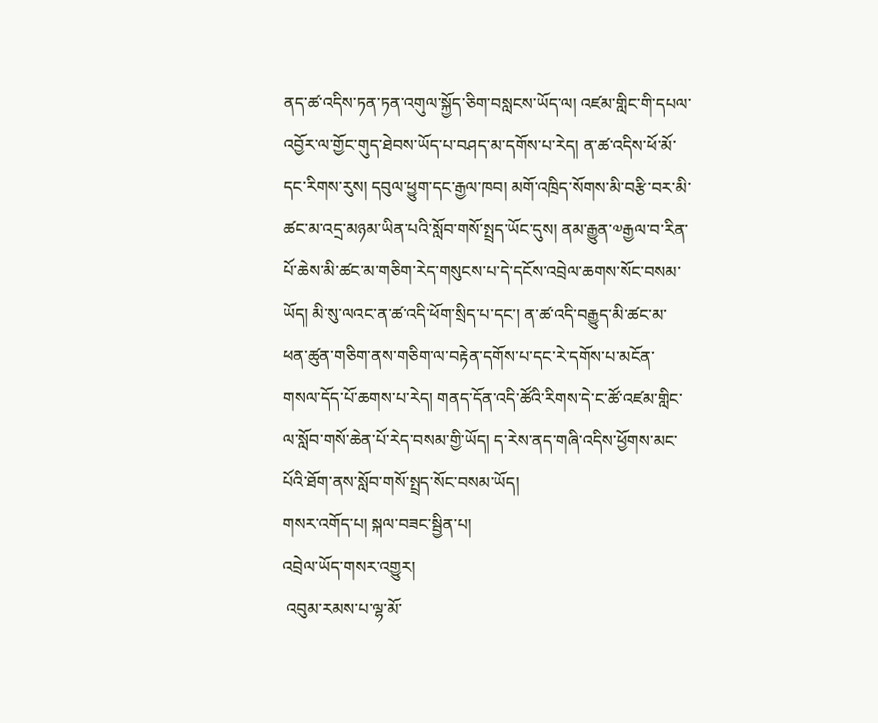ནད་ཚ་འདིས་ཏན་ཏན་འགུལ་སྐྱོད་ཅིག་བསླངས་ཡོད་ལ། འཛམ་གླིང་གི་དཔལ་འབྱོར་ལ་གྱོང་གུད་ཐེབས་ཡོད་པ་བཤད་མ་དགོས་པ་རེད། ན་ཚ་འདིས་ཕོ་མོ་དང་རིགས་རུས། དབུལ་ཕྱུག་དང་རྒྱལ་ཁབ། མགོ་འཁྲིད་སོགས་མི་བརྩི་བར་མི་ཚང་མ་འདྲ་མཉམ་ཡིན་པའི་སློབ་གསོ་སྤྲད་ཡོང་དུས། ནམ་རྒྱུན་༧རྒྱལ་བ་རིན་པོ་ཆེས་མི་ཚང་མ་གཅིག་རེད་གསུངས་པ་དེ་དངོས་འབྲེལ་ཆགས་སོང་བསམ་ཡོད། མི་སུ་ལའང་ན་ཚ་འདི་ཕོག་སྲིད་པ་དང་། ན་ཚ་འདི་བརྒྱུད་མི་ཚང་མ་ཕན་ཚུན་གཅིག་ནས་གཅིག་ལ་བརྟེན་དགོས་པ་དང་རེ་དགོས་པ་མངོན་གསལ་དོད་པོ་ཆགས་པ་རེད། གནད་དོན་འདི་ཚོའི་རིགས་དེ་ང་ཚོ་འཛམ་གླིང་ལ་སློབ་གསོ་ཆེན་པོ་རེད་བསམ་གྱི་ཡོད། ད་རེས་ནད་གཞི་འདིས་ཕྱོགས་མང་པོའི་ཐོག་ནས་སློབ་གསོ་སྤྲད་སོང་བསམ་ཡོད།
གསར་འགོད་པ། སྐལ་བཟང་སྦྱིན་པ།
འབྲེལ་ཡོད་གསར་འགྱུར།
 འབུམ་རམས་པ་ལྷ་མོ་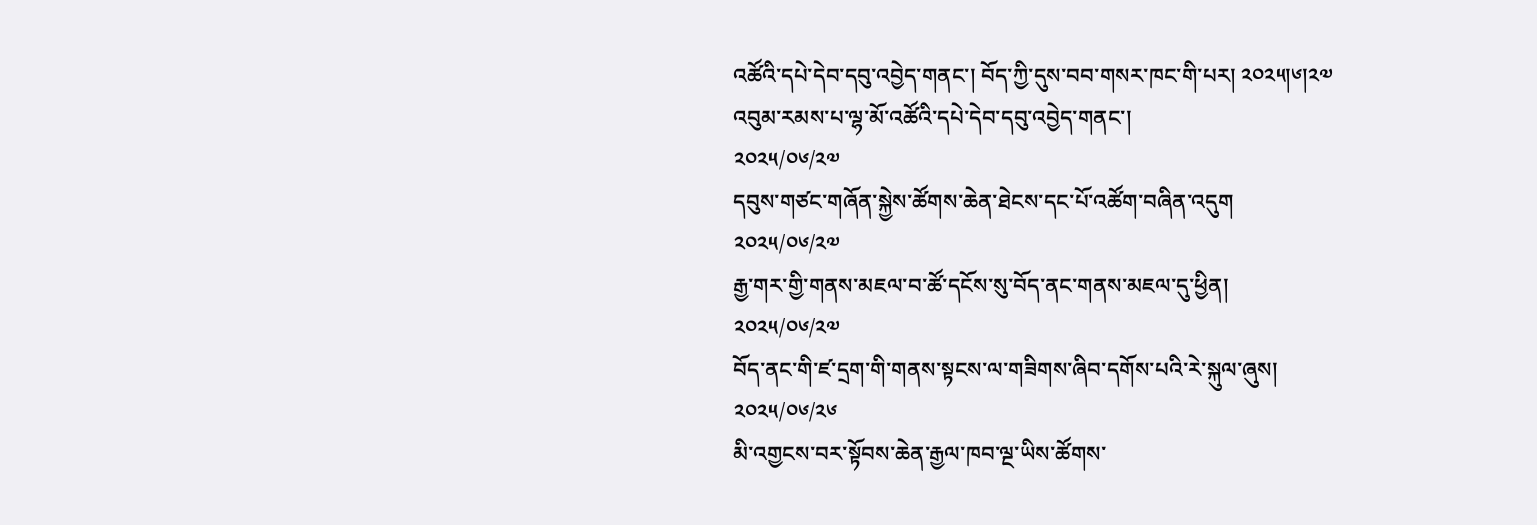འཚོའི་དཔེ་དེབ་དབུ་འབྱེད་གནང་། བོད་ཀྱི་དུས་བབ་གསར་ཁང་གི་པར། ༢༠༢༥།༦།༢༧
འབུམ་རམས་པ་ལྷ་མོ་འཚོའི་དཔེ་དེབ་དབུ་འབྱེད་གནང་།
༢༠༢༥/༠༦/༢༧
དབུས་གཙང་གཞོན་སྐྱེས་ཚོགས་ཆེན་ཐེངས་དང་པོ་འཚོག་བཞིན་འདུག
༢༠༢༥/༠༦/༢༧
རྒྱ་གར་གྱི་གནས་མཇལ་བ་ཚོ་དངོས་སུ་བོད་ནང་གནས་མཇལ་དུ་ཕྱིན།
༢༠༢༥/༠༦/༢༧
བོད་ནང་གི་ཛ་དྲག་གི་གནས་སྟངས་ལ་གཟིགས་ཞིབ་དགོས་པའི་རེ་སྐུལ་ཞུས།
༢༠༢༥/༠༦/༢༦
མི་འགྱངས་བར་སྟོབས་ཆེན་རྒྱལ་ཁབ་ལྔ་ཡིས་ཚོགས་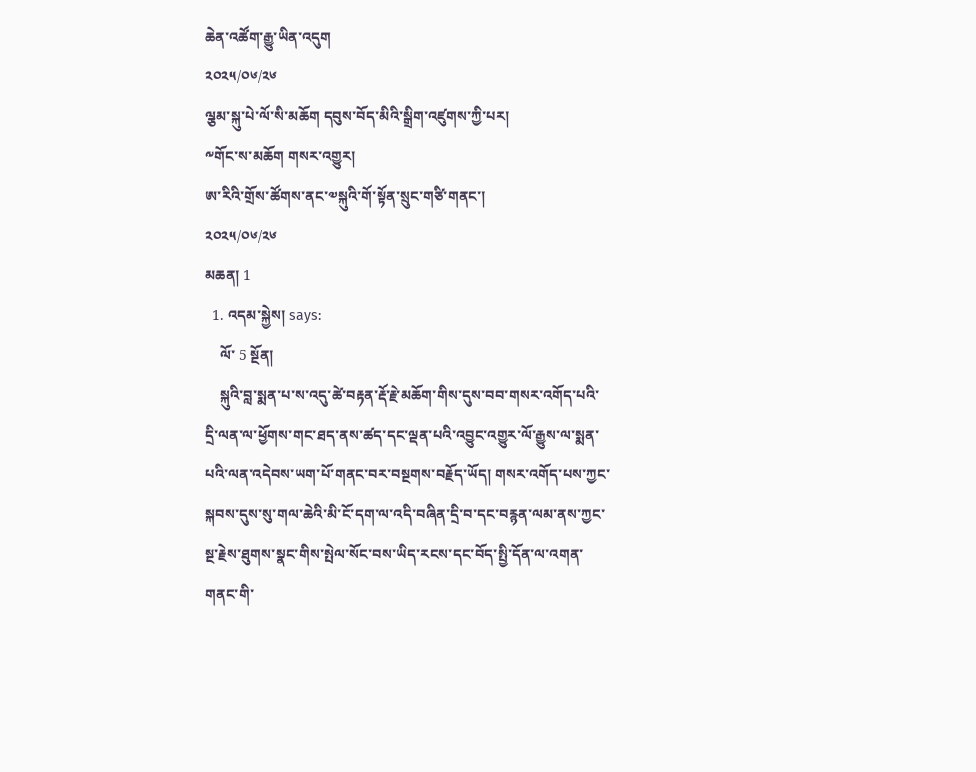ཆེན་འཚོག་རྒྱུ་ཡིན་འདུག
༢༠༢༥/༠༦/༢༦
ལྕམ་སྐུ་པེ་ལོ་སི་མཆོག དབུས་བོད་མིའི་སྒྲིག་འཛུགས་ཀྱི་པར།
༸གོང་ས་མཆོག གསར་འགྱུར།
ཨ་རིའི་གྲོས་ཚོགས་ནང་༧སྐུའི་གོ་སྟོན་སྲུང་གཙི་གནང་།
༢༠༢༥/༠༦/༢༦
མཆན། 1
  1. འདམ་སྐྱེས། says:
    ལོ་ 5 སྔོན།
    སྐུའི་བླ་སྨན་པ་ས་འདུ་ཚེ་བརྟན་རྡོ་རྗེ་མཆོག་གིས་དུས་བབ་གསར་འགོད་པའི་དྲི་ལན་ལ་ཕྱོགས་གང་ཐད་ནས་ཚད་དང་ལྡན་པའི་འབྱུང་འགྱུར་ལོ་རྒྱུས་ལ་སྨན་པའི་ལན་འདེབས་ཡག་པོ་གནང་བར་བསྔགས་བརྗོད་ཡོད། གསར་འགོད་པས་ཀྱང་སྐབས་དུས་སུ་གལ་ཆེའི་མི་ངོ་དག་ལ་འདི་བཞིན་དྲི་བ་དང་བརྙན་ལམ་ནས་ཀྱང་སྔ་རྗེས་ཐུགས་སྣང་གིས་སྤེལ་སོང་བས་ཡིད་རངས་དང་བོད་སྤྱི་དོན་ལ་འགན་གནང་གི་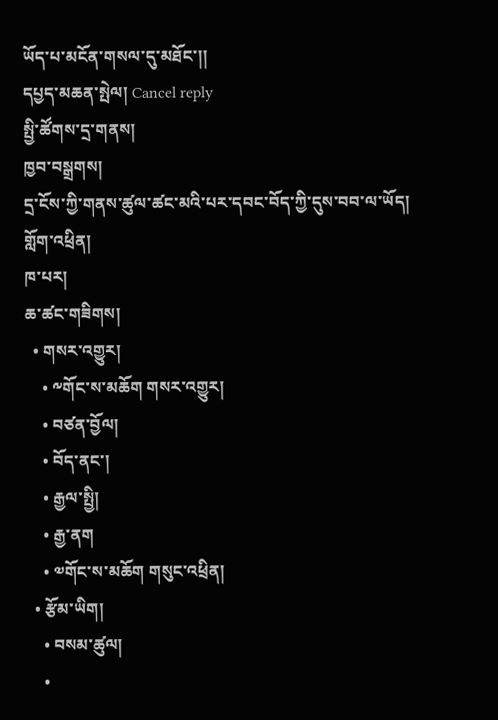ཡོད་པ་མངོན་གསལ་དུ་མཐོང་།།
དཔྱད་མཆན་སྤེལ། Cancel reply
སྤྱི་ཚོགས་དྲ་གནས།
ཁྱབ་བསྒྲགས།
དྲ་ངོས་ཀྱི་གནས་ཚུལ་ཚང་མའི་པར་དབང་བོད་ཀྱི་དུས་བབ་ལ་ཡོད།
གློག་འཕྲིན།
ཁ་པར།
ཆ་ཚང་གཟིགས།
  • གསར་འགྱུར།
    • ༸གོང་ས་མཆོག གསར་འགྱུར།
    • བཙན་བྱོལ།
    • བོད་ནང་།
    • རྒྱལ་སྤྱི།
    • རྒྱ་ནག
    • ༧གོང་ས་མཆོག གསུང་འཕྲིན།
  • རྩོམ་ཡིག།
    • བསམ་ཚུལ།
    •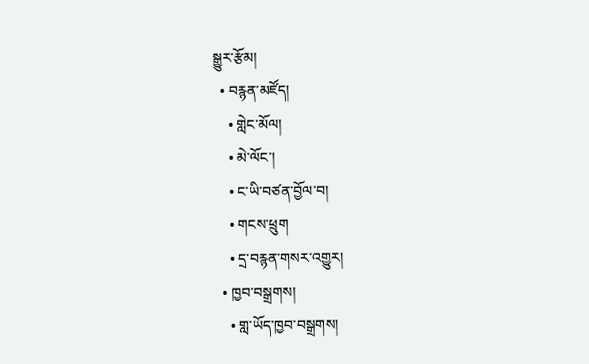སྒྱུར་རྩོམ།
  • བརྙན་མཛོད།
    • གླེང་མོལ།
    • མེ་ལོང་།
    • ང་ཡི་བཙན་བྱོལ་བ།
    • གངས་ཕྲུག
    • དྲ་བརྙན་གསར་འགྱུར།
  • ཁྱབ་བསྒྲགས།
    • གླ་ཡོད་ཁྱབ་བསྒྲགས།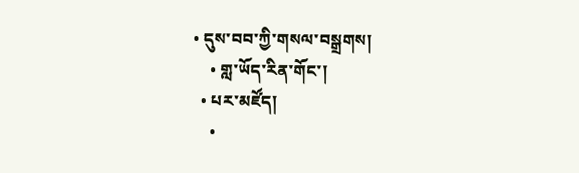• དུས་བབ་ཀྱི་གསལ་བསྒྲགས།
    • གླ་ཡོད་རིན་གོང་།
  • པར་མཛོད།
    •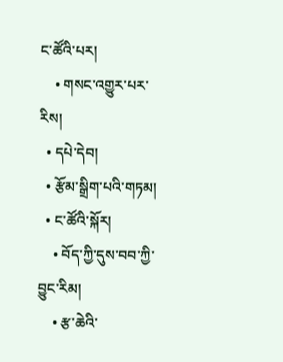ང་ཚོའི་པར།
    • གསང་འགྱུར་པར་རིས།
  • དཔེ་དེབ།
  • རྩོམ་སྒྲིག་པའི་གཏམ།
  • ང་ཚོའི་སྐོར།
    • བོད་ཀྱི་དུས་བབ་ཀྱི་བྱུང་རིམ།
    • རྩ་ཆེའི་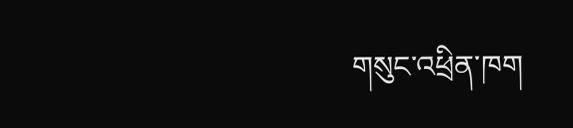གསུང་འཕྲིན་ཁག